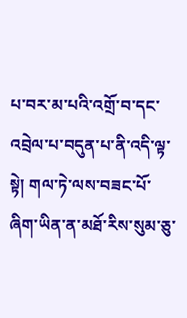པ་བར་མ་པའི་འགྲོ་བ་དང་འབྲེལ་པ་བདུན་པ་ནི་འདི་ལྟ་སྟེ། གལ་ཏེ་ལས་བཟང་པོ་ཞིག་ཡིན་ན་མཐོ་རིས་སུམ་ཅུ་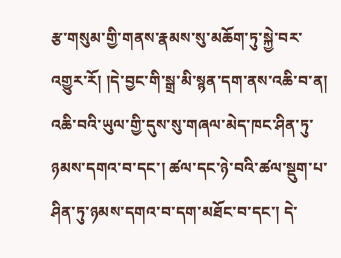རྩ་གསུམ་གྱི་གནས་རྣམས་སུ་མཆོག་ཏུ་སྐྱེ་བར་འགྱུར་རོ། །དེ་བྱང་གི་སྒྲ་མི་སྙན་དག་ནས་འཆི་བ་ན། འཆི་བའི་ཡུལ་གྱི་དུས་སུ་གཞལ་མེད་ཁང་ཤིན་ཏུ་ཉམས་དགའ་བ་དང་། ཚལ་དང་ཉེ་བའི་ཚལ་སྡུག་པ་ཤིན་ཏུ་ཉམས་དགའ་བ་དག་མཐོང་བ་དང་། དེ་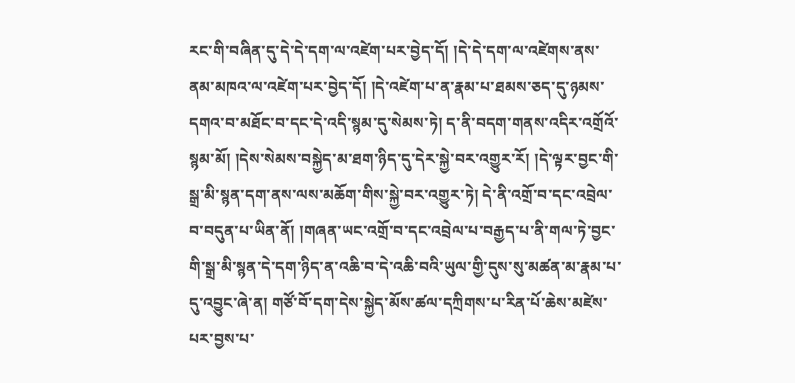རང་གི་བཞིན་དུ་དེ་དེ་དག་ལ་འཛེག་པར་བྱེད་དོ། །དེ་དེ་དག་ལ་འཛེགས་ནས་ནམ་མཁའ་ལ་འཛེག་པར་བྱེད་དོ། །དེ་འཛེག་པ་ན་རྣམ་པ་ཐམས་ཅད་དུ་ཉམས་དགའ་བ་མཐོང་བ་དང་དེ་འདི་སྙམ་དུ་སེམས་ཏེ། ད་ནི་བདག་གནས་འདིར་འགྲོའོ་སྙམ་མོ། །དེས་སེམས་བསྐྱེད་མ་ཐག་ཉིད་དུ་དེར་སྐྱེ་བར་འགྱུར་རོ། །དེ་ལྟར་བྱང་གི་སྒྲ་མི་སྙན་དག་ནས་ལས་མཆོག་གིས་སྐྱེ་བར་འགྱུར་ཏེ། དེ་ནི་འགྲོ་བ་དང་འབྲེལ་བ་བདུན་པ་ཡིན་ནོ། །གཞན་ཡང་འགྲོ་བ་དང་འབྲེལ་པ་བརྒྱད་པ་ནི་གལ་ཏེ་བྱང་གི་སྒྲ་མི་སྙན་དེ་དག་ཉིད་ན་འཆི་བ་དེ་འཆི་བའི་ཡུལ་གྱི་དུས་སུ་མཚན་མ་རྣམ་པ་དུ་འབྱུང་ཞེ་ན། གཙོ་བོ་དག་དེས་སྐྱེད་མོས་ཚལ་དཀྲིགས་པ་རིན་པོ་ཆེས་མཛེས་པར་བྱས་པ་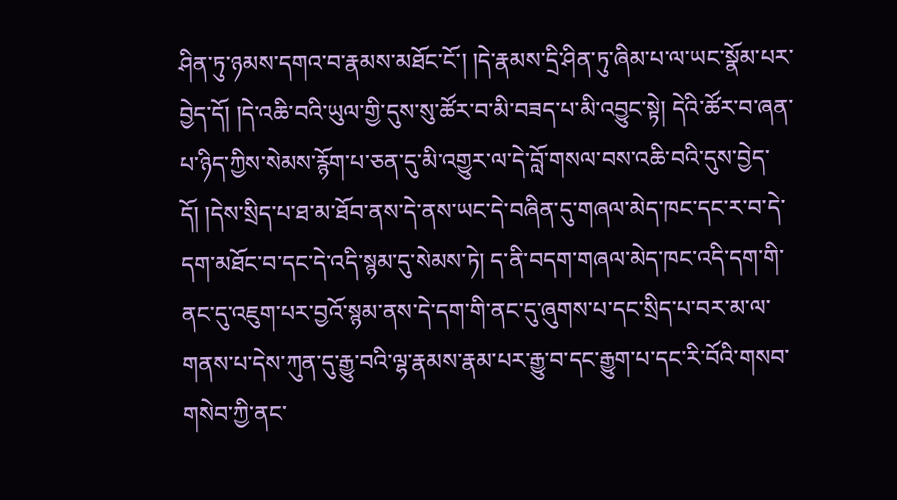ཤིན་ཏུ་ཉམས་དགའ་བ་རྣམས་མཐོང་ངོ་། །དེ་རྣམས་དྲི་ཤིན་ཏུ་ཞིམ་པ་ལ་ཡང་སྣོམ་པར་བྱེད་དོ། །དེ་འཆི་བའི་ཡུལ་གྱི་དུས་སུ་ཚོར་བ་མི་བཟད་པ་མི་འབྱུང་སྟེ། དེའི་ཚོར་བ་ཞན་པ་ཉིད་ཀྱིས་སེམས་རྙོག་པ་ཅན་དུ་མི་འགྱུར་ལ་དེ་བློ་གསལ་བས་འཆི་བའི་དུས་བྱེད་དོ། །དེས་སྲིད་པ་ཐ་མ་ཐོབ་ནས་དེ་ནས་ཡང་དེ་བཞིན་དུ་གཞལ་མེད་ཁང་དང་ར་བ་དེ་དག་མཐོང་བ་དང་དེ་འདི་སྙམ་དུ་སེམས་ཏེ། ད་ནི་བདག་གཞལ་མེད་ཁང་འདི་དག་གི་ནང་དུ་འཇུག་པར་བྱའོ་སྙམ་ནས་དེ་དག་གི་ནང་དུ་ཞུགས་པ་དང་སྲིད་པ་བར་མ་ལ་གནས་པ་དེས་ཀུན་དུ་རྒྱུ་བའི་ལྷ་རྣམས་རྣམ་པར་རྒྱུ་བ་དང་རྒྱུག་པ་དང་རི་བོའི་གསབ་གསེབ་ཀྱི་ནང་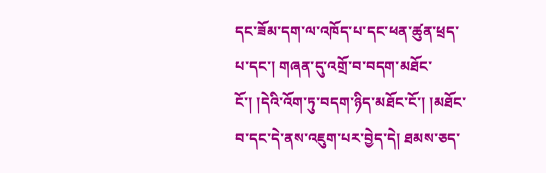དང་ཟོམ་དག་ལ་འཁོད་པ་དང་ཕན་ཚུན་ཕྲད་པ་དང་། གཞན་དུ་འགྲོ་བ་བདག་མཐོང་ངོ་། །དེའི་འོག་ཏུ་བདག་ཉིད་མཐོང་ངོ་། །མཐོང་བ་དང་དེ་ནས་འཇུག་པར་བྱེད་དེ། ཐམས་ཅད་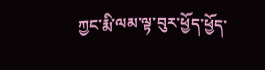ཀྱང་རྨི་ལམ་ལྟ་བུར་ཕྱོད་ཕྱོད་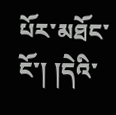པོར་མཐོང་ངོ་། །དེའི་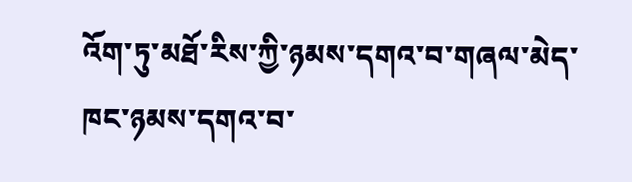འོག་ཏུ་མཐོ་རིས་ཀྱི་ཉམས་དགའ་བ་གཞལ་མེད་ཁང་ཉམས་དགའ་བ་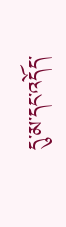དུ་མ་དང་འདོད་